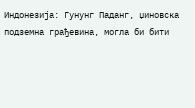Индонезија: Гунунг Паданг, џиновска подземна грађевина, могла би бити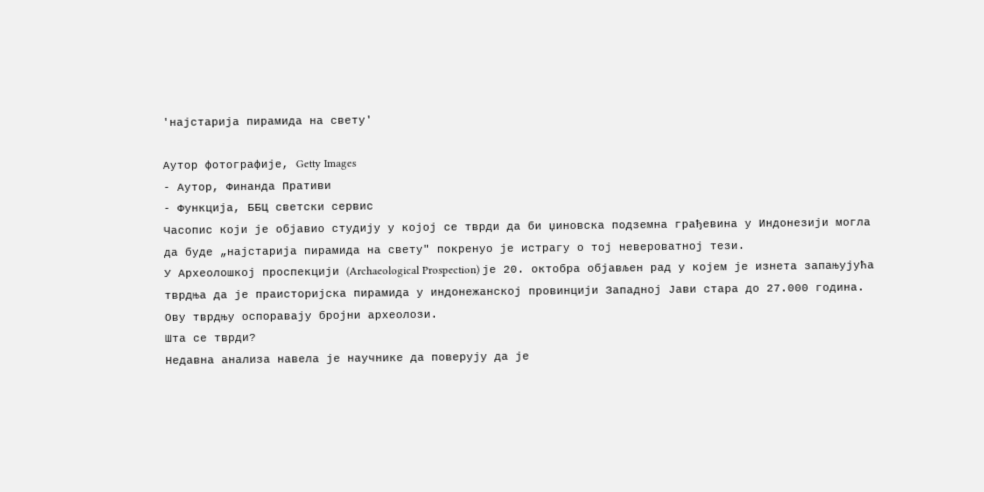'најстарија пирамида на свету'

Аутор фотографије, Getty Images
- Аутор, Финанда Пративи
- Функција, ББЦ светски сервис
Часопис који је објавио студију у којој се тврди да би џиновска подземна грађевина у Индонезији могла да буде „најстарија пирамида на свету" покренуо је истрагу о тој невероватној тези.
У Археолошкој проспекцији (Archaeological Prospection) је 20. октобра објављен рад у којем је изнета запањујућа тврдња да је праисторијска пирамида у индонежанској провинцији Западној Јави стара до 27.000 година.
Ову тврдњу оспоравају бројни археолози.
Шта се тврди?
Недавна анализа навела је научнике да поверују да је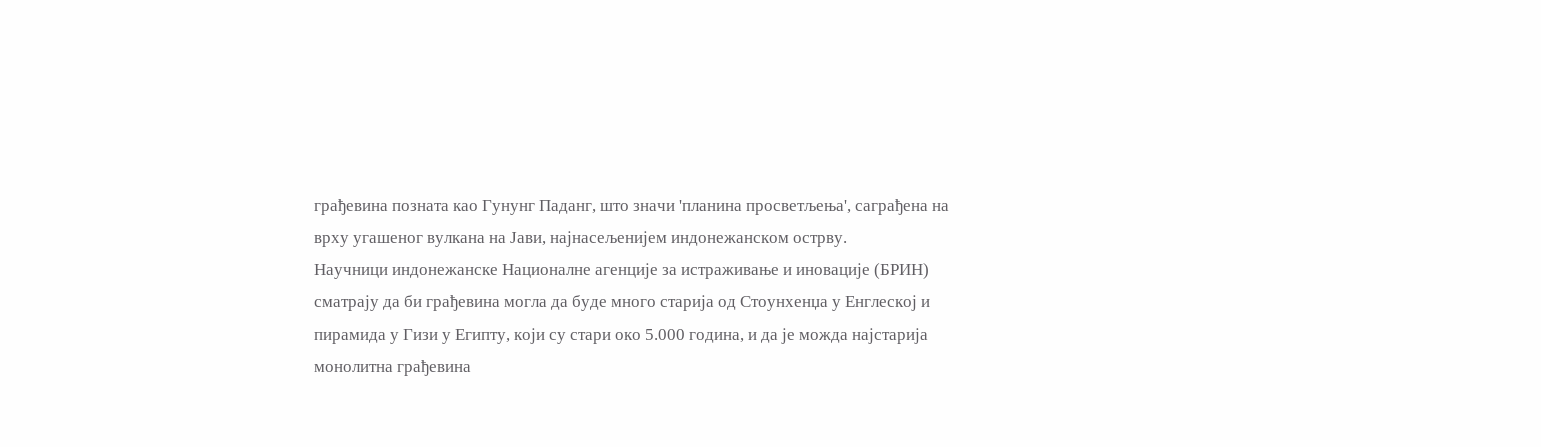грађевина позната као Гунунг Паданг, што значи 'планина просветљења', саграђена на врху угашеног вулкана на Јави, најнасељенијем индонежанском острву.
Научници индонежанске Националне агенције за истраживање и иновације (БРИН) сматрају да би грађевина могла да буде много старија од Стоунхенџа у Енглеској и пирамида у Гизи у Египту, који су стари око 5.000 година, и да је можда најстарија монолитна грађевина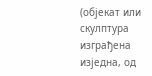(објекат или скулптура изграђена изједна, од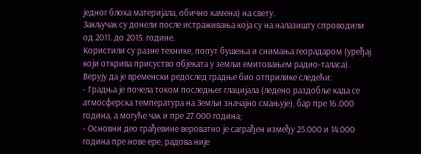једног блока материјала, обично камена) на свету.
Закључак су донели после истраживања која су на налазишту спроводили од 2011. до 2015. године.
Користили су разне технике, попут бушења и снимања георадаром (уређај који открива присуство објеката у земљи емитовањем радио-таласа).
Верују да је временски редослед градње био отприлике следећи:
- Градња је почела током последњег глацијала (ледено раздобље када се атмосферска температура на Земљи значајно смањује), бар пре 16.000 година, а могуће чак и пре 27.000 година;
- Основни део грађевине вероватно је саграђен између 25.000 и 14.000 година пре нове ере, радова није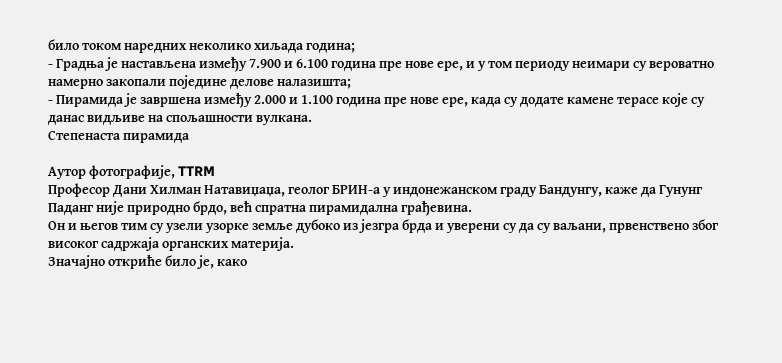било током наредних неколико хиљада година;
- Градња је настављена између 7.900 и 6.100 година пре нове ере, и у том периоду неимари су вероватно намерно закопали поједине делове налазишта;
- Пирамида је завршена између 2.000 и 1.100 година пре нове ере, када су додате камене терасе које су данас видљиве на спољашности вулкана.
Степенаста пирамида

Аутор фотографије, TTRM
Професор Дани Хилман Натавиџаџа, геолог БРИН-а у индонежанском граду Бандунгу, каже да Гунунг Паданг није природно брдо, већ спратна пирамидална грађевина.
Он и његов тим су узели узорке земље дубоко из језгра брда и уверени су да су ваљани, првенствено због високог садржаја органских материја.
Значајно откриће било је, како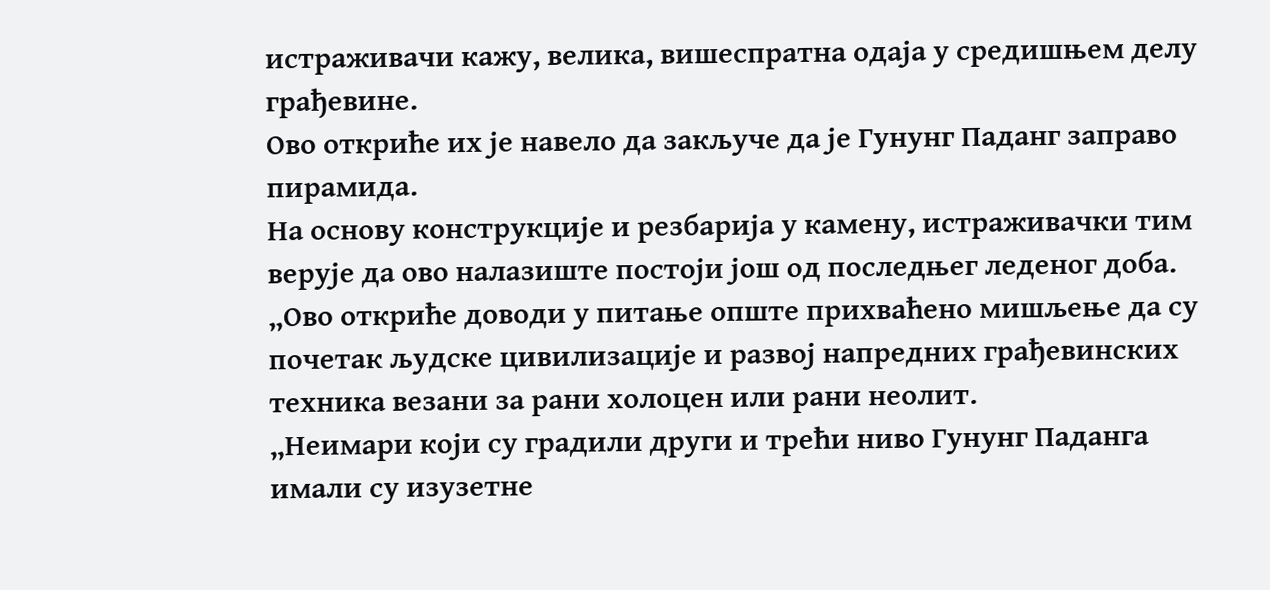истраживачи кажу, велика, вишеспратна одаја у средишњем делу грађевине.
Ово откриће их је навело да закључе да је Гунунг Паданг заправо пирамида.
На основу конструкције и резбарија у камену, истраживачки тим верује да ово налазиште постоји још од последњег леденог доба.
„Ово откриће доводи у питање опште прихваћено мишљење да су почетак људске цивилизације и развој напредних грађевинских техника везани за рани холоцен или рани неолит.
„Неимари који су градили други и трећи ниво Гунунг Паданга имали су изузетне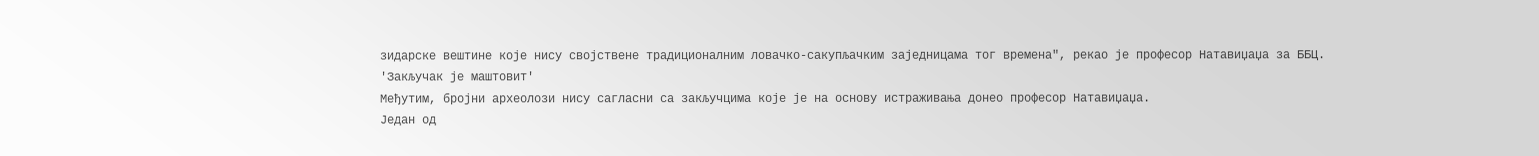зидарске вештине које нису својствене традиционалним ловачко-сакупљачким заједницама тог времена", рекао је професор Натавиџаџа за ББЦ.
'Закључак је маштовит'
Међутим, бројни археолози нису сагласни са закључцима које је на основу истраживања донео професор Натавиџаџа.
Један од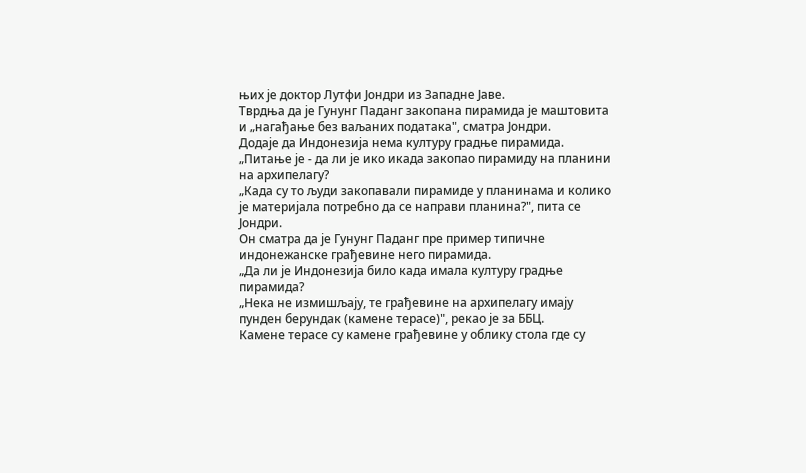њих је доктор Лутфи Јондри из Западне Јаве.
Тврдња да је Гунунг Паданг закопана пирамида је маштовита и „нагађање без ваљаних података", сматра Јондри.
Додаје да Индонезија нема културу градње пирамида.
„Питање је - да ли је ико икада закопао пирамиду на планини на архипелагу?
„Када су то људи закопавали пирамиде у планинама и колико је материјала потребно да се направи планина?", пита се Јондри.
Он сматра да је Гунунг Паданг пре пример типичне индонежанске грађевине него пирамида.
„Да ли је Индонезија било када имала културу градње пирамида?
„Нека не измишљају, те грађевине на архипелагу имају пунден берундак (камене терасе)", рекао је за ББЦ.
Камене терасе су камене грађевине у облику стола где су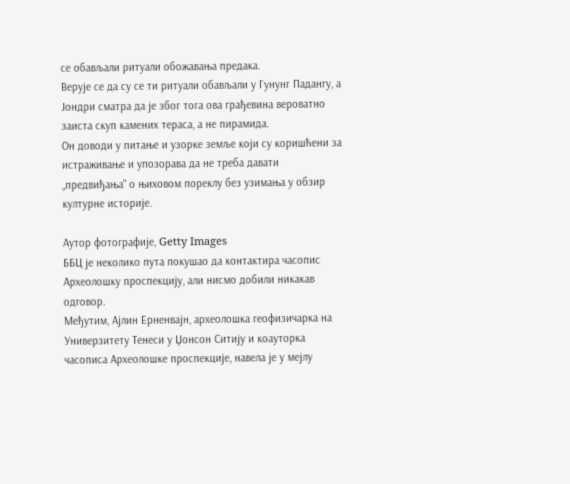се обављали ритуали обожавања предака.
Верује се да су се ти ритуали обављали у Гунунг Падангу, а Јондри сматра да је због тога ова грађевина вероватно заиста скуп камених тераса, а не пирамида.
Он доводи у питање и узорке земље који су коришћени за истраживање и упозорава да не треба давати „предвиђања" о њиховом пореклу без узимања у обзир културне историје.

Аутор фотографије, Getty Images
ББЦ је неколико пута покушао да контактира часопис Археолошку проспекцију, али нисмо добили никакав одговор.
Међутим, Ајлин Ерненвајн, археолошка геофизичарка на Универзитету Тенеси у Џонсон Ситију и коауторка часописа Археолошке проспекције, навела је у мејлу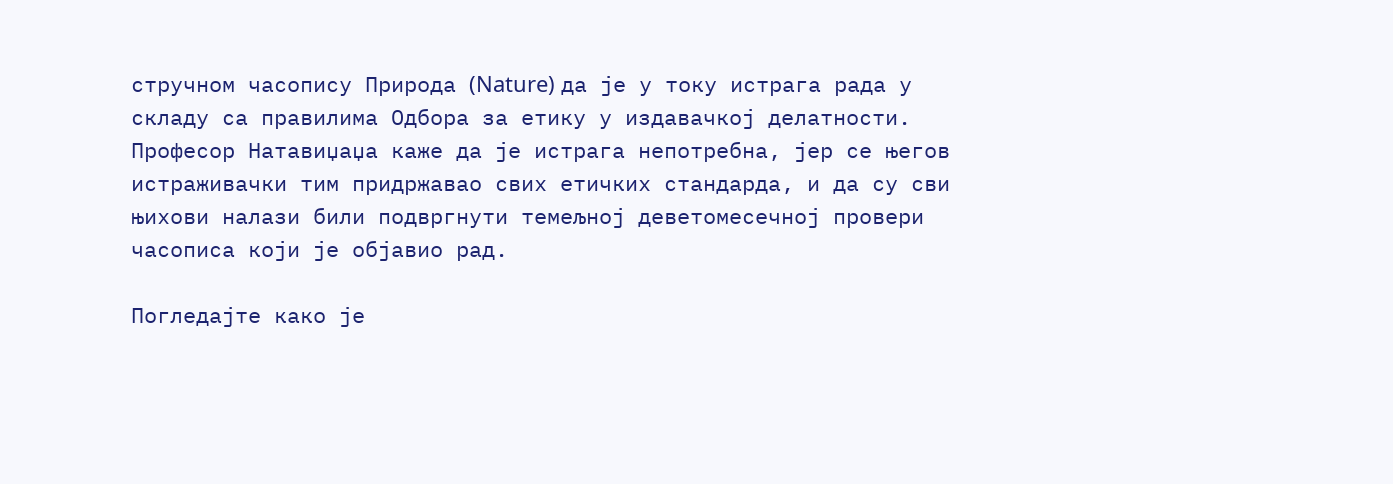стручном часопису Природа (Nature) да је у току истрага рада у складу са правилима Одбора за етику у издавачкој делатности.
Професор Натавиџаџа каже да је истрага непотребна, јер се његов истраживачки тим придржавао свих етичких стандарда, и да су сви њихови налази били подвргнути темељној деветомесечној провери часописа који је објавио рад.

Погледајте како је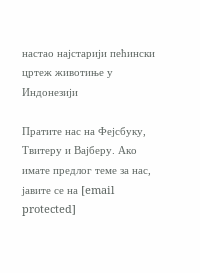настао најстарији пећински цртеж животиње у Индонезији

Пратите нас на Фејсбуку, Твитеру и Вајберу. Ако имате предлог теме за нас, јавите се на [email protected]